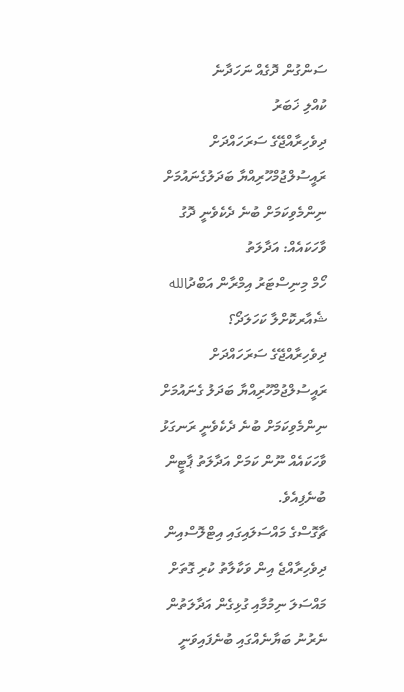ސަންގުން ދޮގެއް ނަހަދާނެ
ކުއްލި ޚަބަރު
ދިވެހިރާއްޖޭގެ ސަރަހައްދަށް ރައީސުލްޖުމްހޫރިއްޔާ ބަދަލުގެނައުމަށް ނިންމެވިކަމަށް ބުނެ ދެކެވެނީ ދޮގު ވާހަކައެއް: އަދާލަތު
ހޯމް މިނިސްޓަރު އިމްރާން އަބްދުالله
ޝެއާރކޮށްލާ ކަހަލަދޯ؟
ދިވެހިރާއްޖޭގެ ސަރަހައްދަށް ރައީސުލްޖުމްހޫރިއްޔާ ބަދަލު ގެނައުމަށް ނިންމެވިކަމަށް ބުނެ ދެކެވެނީ ރަނގަޅު ވާހަކައެއް ނޫން ކަމަށް އަދާލަތު ޕާޓީން ބުނެފިއެވެ.
ޗާގޮސްގެ މައްސަލައިގައި އިޓްލޮސްއިން ދިވެހިރާއްޖެ އިން ވަކާލާތު ކުރި ގޮތަށް މައްސަލަ ނިމުމާއި ގުޅިގެން އަދާލަތުން ނެރުނު ބަޔާނެއްގައި ބުނެފައިވަނީ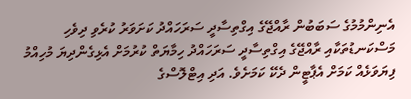އެނިންމުމުގެ ސަބަބުން ރާއްޖޭގެ އިގްތިސާދީ ސަރަހައްދު ކަށަވަރު ކުރެވި ދިވެހި މަސްކަނޑުތަކާއި ރާއްޖޭގެ އިގްތިސާދީ ސަރަހައްދު ހިމާޔަތް ކުރުމަށް އެޅިގެންދިޔަ މުހިއްމު ފިޔަވަޅެއް ކަމަށް އެޕާޓީން ދެކޭ ކަމަށެވެ. އަދި އިޓްލޮސްގެ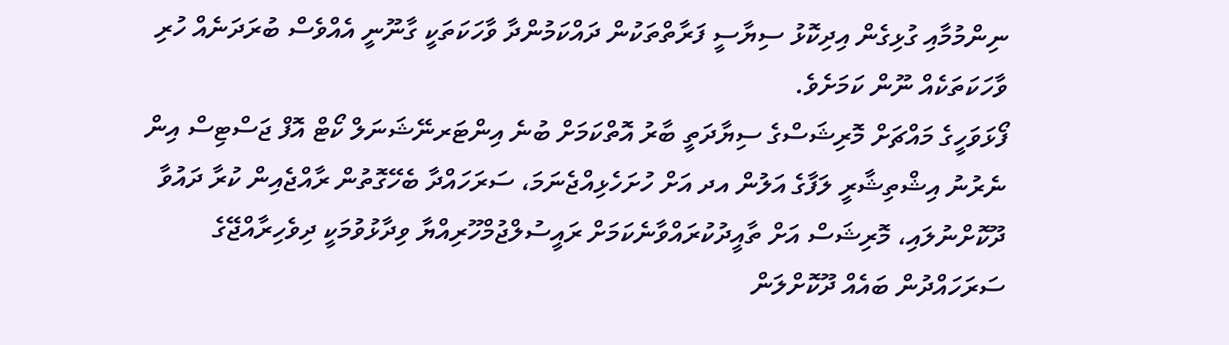ނިންމުމާއި ގުޅިގެން އިދިކޮޅު ސިޔާސީ ފަރާތްތަކުން ދައްކަމުންދާ ވާހަކަތަކީ ގާނޫނީ އެއްވެސް ބުރަދަނެއް ހުރި ވާހަކަތަކެއް ނޫން ކަމަށެވެ.
ފޯޅަވަހީގެ މައްޗަށް މޮރިޝަސްގެ ސިޔާދަތީ ބާރު އޮތްކަމަށް ބުނެ އިންޓަރނޭޝަނަލް ކޯޓް އޮފް ޖަސްޓިސް އިން ނެރުނު އިޝްތިޝާރީ ލަފާގެ އަލުން އދ އަށް ހުށަހެޅިއްޖެނަމަ، ސަރަހައްދާ ބެހޭގޮތުން ރާއްޖެއިން ކުރާ ދައުވާ ދޫކޮށްނުލައި، މޮރިޝަސް އަށް ތާއީދުކުރައްވާނެކަމަށް ރައީސުލްޖުމްހޫރިއްޔާ ވިދާޅުވުމަކީ ދިވެހިރާއްޖޭގެ ސަރަހައްދުން ބައެއް ދޫކޮށްލަން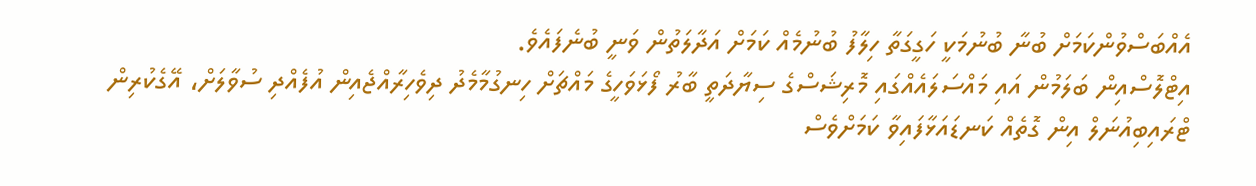އެއްބަސްވުންކަމަށް ބުނާ ބުނުމަކީ ހަގީގަތާ ހިލާފު ބުނުމެއް ކަމަށް އަދާލަތުން ވަނީ ބުނެފައެވެ.
އިޓްލޮސްއިން ބަލަމުން އައި މައްސަލައެއްގައި މޮރިޝަސްގެ ސިޔާދަތީ ބާރު ފޯޅަވަހީގެ މައްޗަށް ހިނގުމާމެދު ދިވެހިރާއްޖެއިން އުފެއްދި ސުވާލަށް، އޭގެކުރިން ޓްރައިބިއުނަލް އިން ގޮތެއް ކަނޑައަޅާފައިވާ ކަމަށްވެސް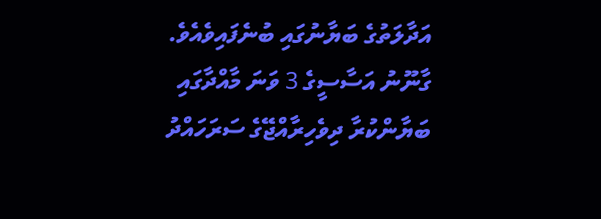އަދާލަތުގެ ބަޔާނުގައި ބުނެފައިވެއެވެ.
ގާނޫނު އަސާސީގެ 3 ވަނަ މާއްދާގައި ބަޔާންކުރާ ދިވެހިރާއްޖޭގެ ސަރަހައްދު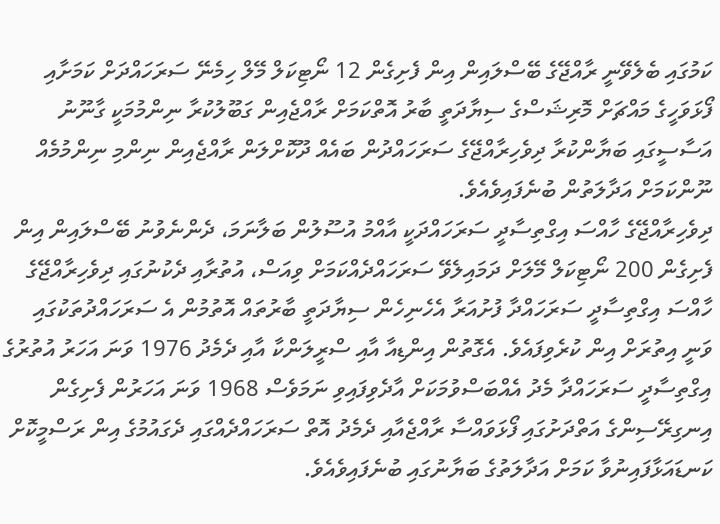ކަމުގައި ބެލެވޭނީ ރާއްޖޭގެ ބޭސްލައިން އިން ފެށިގެން 12 ނޯޓިކަލް މޭލް ހިމެނޭ ސަރަހައްދަށް ކަމަށާއި ފޯޅަވަހީގެ މައްޗަށް މޮރިޝަސްގެ ސިޔާދަތީ ބާރު އޮތްކަމަށް ރާއްޖެއިން ގަބޫލުކުރާ ނިންމުމަކީ ގާނޫނު އަސާސީގައި ބަޔާންކުރާ ދިވެހިރާއްޖޭގެ ސަރަހައްދުން ބައެއް ދޫކޮށްލަން ރާއްޖެއިން ނިންމި ނިންމުމެއް ނޫންކަމަށް އަދާލަތުން ބުނެފައިވެއެވެ.
ދިވެހިރާއްޖޭގެ ހާއްސަ އިގްތިސާދީ ސަރަހައްދަކީ އާއްމު އުސޫލުން ބަލާނަމަ، ދެންނެވުނު ބޭސްލައިން އިން ފެށިގެން 200 ނޯޓިކަލް މޭލަށް ދަމައިލެވޭ ސަރަހައްދެއްކަމަށް ވިއަސް، އުތުރާއި ދެކުނުގައި ދިވެހިރާއްޖޭގެ ހާއްސަ އިގްތިސާދީ ސަރަހައްދާ ފުށުއަރާ އެހެނިހެން ސިޔާދަތީ ބާރުތައް އޮތުމުން އެ ސަރަހައްދުތަކުގައި ވަނީ އިތުރަށް އިން ކުރެވިފައެވެ. އެގޮތުން އިންޑިއާ އާއި ސްރީލަންކާ އާއި ދެމެދު 1976 ވަނަ އަހަރު އުތުރުގެ އިގްތިސާދީ ސަރަހައްދާ މެދު އެއްބަސްވުމަކަށް އާދެވިފައިވި ނަމަވެސް 1968 ވަނަ އަހަރުން ފެށިގެން އިނގިރޭސިންގެ އަތްދަށުގައި ފޯޅަވައްސާ ރާއްޖެއާއި ދެމެދު އޮތް ސަރަހައްދެއްގައި ދެގައުމުގެ އިން ރަސްމީކޮށް ކަނޑައަޅާފައިނުވާ ކަމަށް އަދާލަތުގެ ބަޔާނުގައި ބުނެފައިވެއެވެ.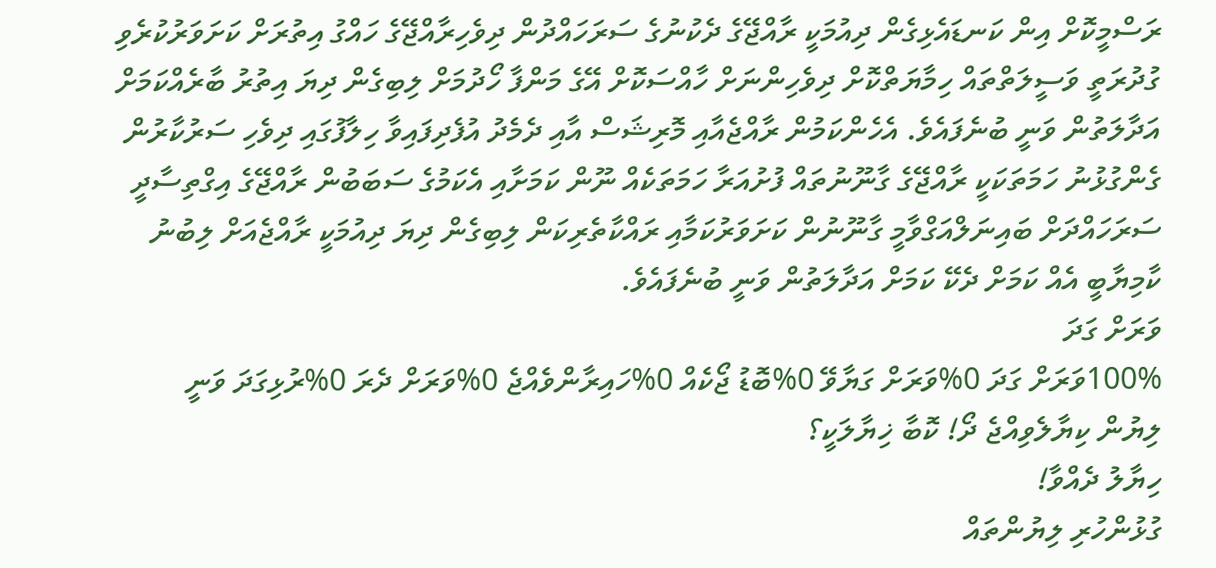ރަސްމީކޮށް އިން ކަނޑައެޅިގެން ދިއުމަކީ ރާއްޖޭގެ ދެކުނުގެ ސަރަހައްދުން ދިވެހިރާއްޖޭގެ ހައްގު އިތުރަށް ކަށަވަރުކުރެވި ގުދުރަތީ ވަސީލަތްތައް ހިމާޔަތްކޮށް ދިވެހިންނަށް ހާއްސަކޮށް އޭގެ މަންފާ ހޯދުމަށް ލިބިގެން ދިޔަ އިތުރު ބާރެއްކަމަށް އަދާލަތުން ވަނީ ބުނެފައެވެ. އެހެންކަމުން ރާއްޖެއާއި މޮރިޝަސް އާއި ދެމެދު އުފެދިފައިވާ ހިލާފުގައި ދިވެހި ސަރުކާރުން ގެންގުޅުނު ހަމަތަކަކީ ރާއްޖޭގެ ގާނޫނުތައް ފުށުއަރާ ހަމަތަކެއް ނޫން ކަމަށާއި އެކަމުގެ ސަބަބުން ރާއްޖޭގެ އިގްތިސާދީ ސަރަހައްދަށް ބައިނަލްއަގްވާމީ ގާނޫނުން ކަށަވަރުކަމާއި ރައްކާތެރިކަން ލިބިގެން ދިޔަ ދިއުމަކީ ރާއްޖެއަށް ލިބުނު ކާމިޔާބީ އެއް ކަމަށް ދެކޭ ކަމަށް އަދާލަތުން ވަނީ ބުނެފައެވެ.
ވަރަށް ގަދަ
100%ވަރަށް ގަދަ 0%ވަރަށް ގަޔާވޭ 0%ބޮޑު ޖޯކެއް 0%ހައިރާންވެއްޖެ 0%ވަރަށް ދެރަ 0%ރުޅިގަދަ ވަނީ
ލިޔުން ކިޔާލެވިއްޖެ ދޯ! ކޮބާ ޚިޔާލަކީ؟
ހިޔާލު ދެއްވާ!
ގުޅުންހުރި ލިޔުންތައް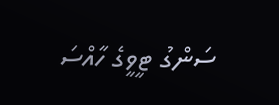ސަންގު ޓީވީގެ ހާއްސަ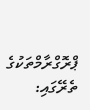ޕްރޮގްރާމްތަކުގެ ތެރޭގައި: